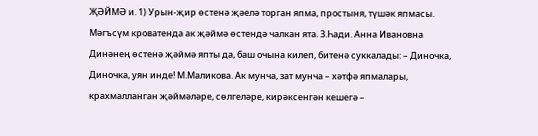ҖӘЙМӘ и. 1) Урын-җир өстенә җәелә торган япма, простыня, түшәк япмасы. Мәгъсүм кроватенда ак җәймә өстендә чалкан ята. З.Һади. Анна Ивановна Динәнең өстенә җәймә япты да, баш очына килеп, битенә суккалады: – Диночка, Диночка, уян инде! М.Маликова. Ак мунча, зат мунча – хәтфә япмалары, крахмалланган җәймәләре, сөлгеләре, кирәксенгән кешегә –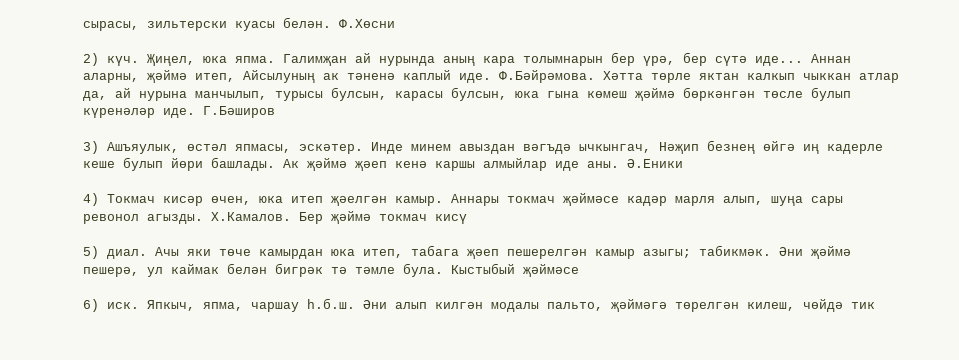сырасы, зильтерски куасы белән. Ф.Хөсни

2) күч. Җиңел, юка япма. Галимҗан ай нурында аның кара толымнарын бер үрә, бер сүтә иде... Аннан аларны, җәймә итеп, Айсылуның ак тәненә каплый иде. Ф.Бәйрәмова. Хәтта төрле яктан калкып чыккан атлар да, ай нурына манчылып, турысы булсын, карасы булсын, юка гына көмеш җәймә бөркәнгән төсле булып күренәләр иде. Г.Бәширов

3) Ашъяулык, өстәл япмасы, эскәтер. Инде минем авыздан вәгъдә ычкынгач, Нәҗип безнең өйгә иң кадерле кеше булып йөри башлады. Ак җәймә җәеп кенә каршы алмыйлар иде аны. Ә.Еники

4) Токмач кисәр өчен, юка итеп җәелгән камыр. Аннары токмач җәймәсе кадәр марля алып, шуңа сары ревонол агызды. Х.Камалов. Бер җәймә токмач кисү

5) диал. Ачы яки төче камырдан юка итеп, табага җәеп пешерелгән камыр азыгы; табикмәк. Әни җәймә пешерә, ул каймак белән бигрәк тә тәмле була. Кыстыбый җәймәсе

6) иск. Япкыч, япма, чаршау һ.б.ш. Әни алып килгән модалы пальто, җәймәгә төрелгән килеш, чөйдә тик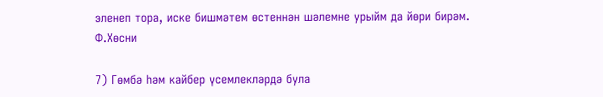эленеп тора, иске бишмәтем өстеннән шәлемне урыйм да йөри бирәм. Ф.Хөсни

7) Гөмбә һәм кайбер үсемлекләрдә була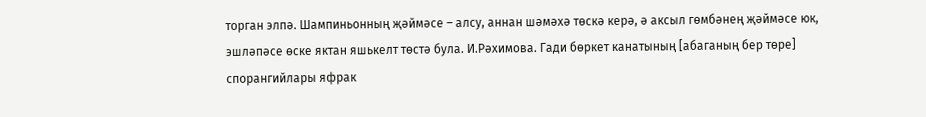торган элпә. Шампиньонның җәймәсе – алсу, аннан шәмәхә төскә керә, ә аксыл гөмбәнең җәймәсе юк, эшләпәсе өске яктан яшькелт төстә була. И.Рәхимова. Гади бөркет канатының [абаганың бер төре] спорангийлары яфрак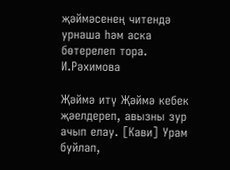җәймәсенең читендә урнаша һәм аска бөтерелеп тора. И.Рәхимова

Җәймә итү Җәймә кебек җәелдереп, авызны зур ачып елау. [Кави] Урам буйлап,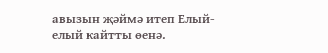авызын җәймә итеп Елый-елый кайтты өенә.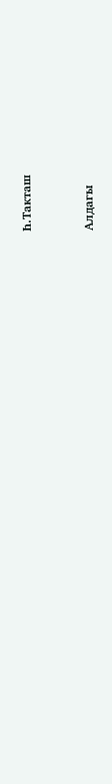Һ.Такташ



Алдагы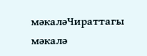мәкаләЧираттагы мәкалә